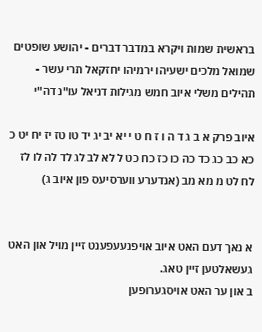בראשית שמות ויקרא במדבר דברים - יהושע שופטים שמואל מלכים ישעיהו ירמיהו יחזקאל תרי עשר - תהילים משלי איוב חמש מגילות דניאל עו"נ דה"י

איוב פרק א ב ג ד ה ו ז ח ט י יא יב יג יד טו טז יז יח יט כ כא כב כג כד כה כו כז כח כט ל לא לב לג לד לה לו לז לח לט מ מא מב (אנדערע ווערסיעס פון איוב ג)


א נאך דעם האט איוב אויפנעעפענט זיין מויל און האט געשאלטען זיין טאג.
ב און ער האט אויסגערופען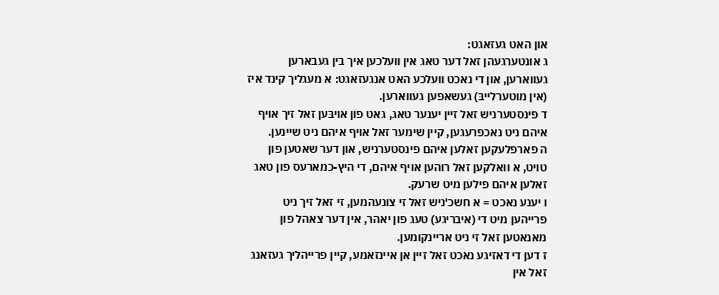און האט געזאגט:
ג אונטערגעהן זאל דער טאג אין וועלכען איך בין געבארען געווארען, און די נאכט וועלכע האט אנגעזאגט: א מעגליך קינד איז (אין מוטערלייבּ) געשאפען געווארען.
ד פינסטערניש זאל זיין יענער טאג, גאט פון אויבּען זאל זיך אויף איהם ניט נאכפרעגען, קיין שימער זאל אויף איהם ניט שיינען.
ה פארפלעקען זאלען איהם פינסטערניש, און דער שאטען פון טויט, א וואלקען זאל רוהען אויף איהם, די היץ-כמארעס פון טאג זאלען איהם פילען מיט שרעק.
ו יענע נאכט = א חשכ'ניש זאל זי צונעהמען, זי זאל זיך ניט פרייהען מיט די (איבריגע) טעג פון יאהר, אין דער צאהל פון מאנאטען זאל זי ניט אריינקומען.
ז דען די דאזיגע נאכט זאל זיין אן איינזאמע, קיין פרייהליך געזאנג זאל אין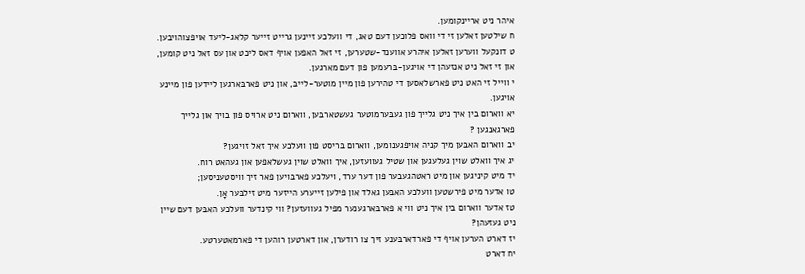איהר ניט אריינקומען.
ח שילטען זאלען זי די וואס פלוכען דעם טאג, די וועלכע זיינען גרייט זייער קלאג-ליעד אויפצוהויבען.
ט דונקעל ווערען זאלען איהרע אווענד-שטערען, זי זאל האפען אויף דאס ליכט און עס זאל ניט קומען, און זי זאל ניט אנזעהן די אויגען-בּרעמען פון דעם מארגען.
י ווייל זי האט ניט פארשלאסען די טהירען פון מיין מוטער-לייבּ, און ניט פארבּארגען ליידען פון מיינע אויגען.
יא ווארום בין איך ניט גלייך פון געבּערמוטער געשטארבּען, ווארום ניט ארויס פון בויך און גלייך פארגאנגען ?
יב ווארום האבּען מיך קניה אויפגענומען, ווארום בּריסט פון וועלכע איך זאל זויגען?
יג איך וואלט שוין געלעגען און שטיל געוועזען, איך וואלט שוין געשלאפען און געהאט רוח.
יד מיט קיניגען און מיט ראטהגעבער פון דער ערד, ויעלכע פארבּויען פאר זיך וויסטעניסען;
טו אדער מיט פירשטען וועלכע האבּען גאלד און פילען זייערע הייזער מיט זילבּער אָן.
טז אדער ווארום בין איך ניט ווי א פארבּארגענער מפיל געוועזען? ווי קינדער וועלכע האבּען דעם שיין ניט געזעהן?
יז דארט הערען אויף די פארדארבּענע זיך צו רודערן, און דארטען רוהען די פארמאטערטע.
יח דארט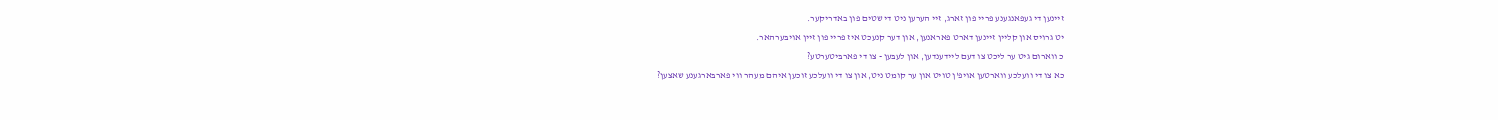זיינען די געפאנגענע פריי פון זארג, זיי הערען ניט די שטים פון באדריקער.
יט גרויס און קליין זיינען דארט פאראנען, און דער קנעכט איז פריי פון זיין אויבּערהאר.
כ ווארום גיט ער ליכט צו דעם ליידענדען, און לעבּען - צו די פארבּיטערטע?
כא צו די וועלכע ווארטען אויפ'ן טויט און ער קומט ניט, און צו די וועלכע זוכען איהם מעהר ווי פארבּארגענע שאצען?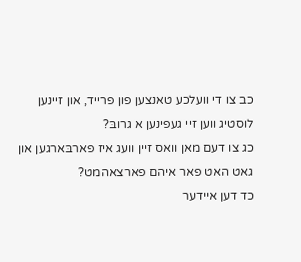כב צו די וועלכע טאנצען פון פרייד, און זיינען לוסטיג ווען זיי געפינען א גרובּ?
כג צו דעם מאן וואס זיין וועג איז פארבּארגען און גאט האט פאר איהם פארצאהמט?
כד דען איידער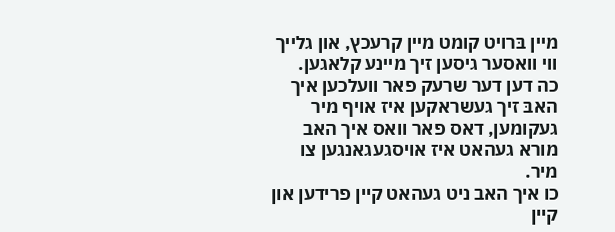מיין בּרויט קומט מיין קרעכץ, און גלייך ווי וואסער גיסען זיך מיינע קלאגען.
כה דען דער שרעק פאר וועלכען איך האבּ זיך געשראקען איז אויף מיר געקומען, דאס פאר וואס איך האב מורא געהאט איז אויסגעגאנגען צו מיר.
כו איך האב ניט געהאט קיין פרידען און קיין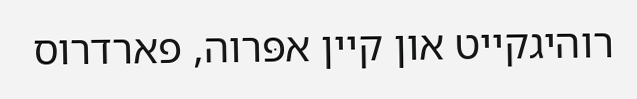רוהיגקייט און קיין אפּרוה, פארדרוס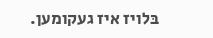בּלויז איז געקומען.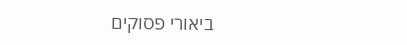ביאורי פסוקים